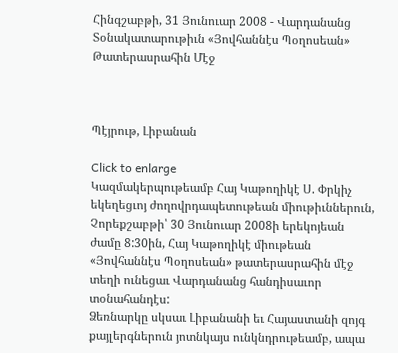Հինգշաբթի, 31 Յունուար 2008 - Վարդանանց Տօնակատարութիւն «Յովհաննէս Պօղոսեան» Թատերասրահին Մէջ



Պէյրութ, Լիբանան

Click to enlarge
Կազմակերպութեամբ Հայ Կաթողիկէ Ս. Փրկիչ եկեղեցւոյ ժողովրդապետութեան միութիւններուն, Չորեքշաբթի՝ 30 Յունուար 2008ի երեկոյեան ժամը 8:30ին, Հայ Կաթողիկէ միութեան «Յովհաննէս Պօղոսեան» թատերասրահին մէջ տեղի ունեցաւ Վարդանանց հանդիսաւոր տօնահանդէս:
Ձեռնարկը սկսաւ Լիբանանի եւ Հայաստանի զոյգ քայլերգներուն յոտնկայս ունկնդրութեամբ, ապա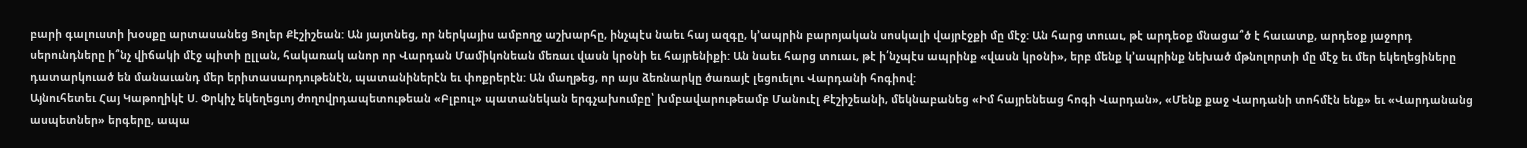բարի գալուստի խօսքը արտասանեց Ցոլեր Քէշիշեան: Ան յայտնեց, որ ներկայիս ամբողջ աշխարհը, ինչպէս նաեւ հայ ազգը, կ’ապրին բարոյական սոսկալի վայրէջքի մը մէջ: Ան հարց տուաւ, թէ արդեօք մնացա՞ծ է հաւատք, արդեօք յաջորդ սերունդները ի՞նչ վիճակի մէջ պիտի ըլլան, հակառակ անոր որ Վարդան Մամիկոնեան մեռաւ վասն կրօնի եւ հայրենիքի: Ան նաեւ հարց տուաւ, թէ ի՛նչպէս ապրինք «վասն կրօնի», երբ մենք կ’ապրինք նեխած մթնոլորտի մը մէջ եւ մեր եկեղեցիները դատարկուած են մանաւանդ մեր երիտասարդութենէն, պատանիներէն եւ փոքրերէն: Ան մաղթեց, որ այս ձեռնարկը ծառայէ լեցուելու Վարդանի հոգիով:
Այնուհետեւ Հայ Կաթողիկէ Ս. Փրկիչ եկեղեցւոյ ժողովրդապետութեան «Բլբուլ» պատանեկան երգչախումբը՝ խմբավարութեամբ Մանուէլ Քէշիշեանի, մեկնաբանեց «Իմ հայրենեաց հոգի Վարդան», «Մենք քաջ Վարդանի տոհմէն ենք» եւ «Վարդանանց ասպետներ» երգերը, ապա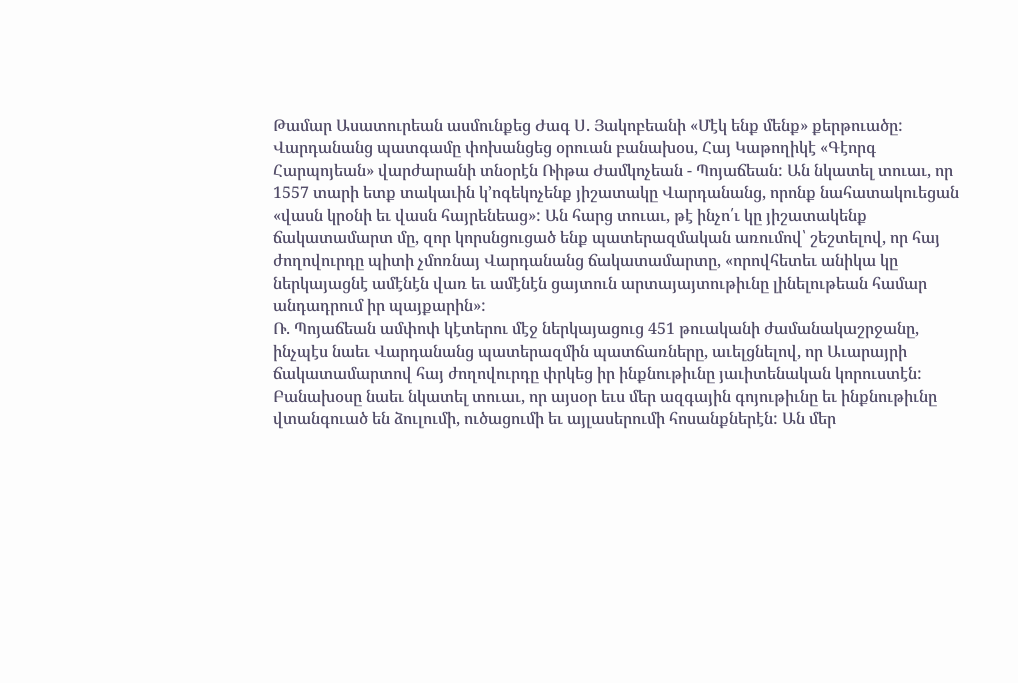Թամար Ասատուրեան ասմունքեց Ժագ Ս. Յակոբեանի «Մէկ ենք մենք» քերթուածը:
Վարդանանց պատգամը փոխանցեց օրուան բանախօս, Հայ Կաթողիկէ «Գէորգ Հարպոյեան» վարժարանի տնօրէն Ռիթա Ժամկոչեան - Պոյաճեան: Ան նկատել տուաւ, որ 1557 տարի ետք տակաւին կ’ոգեկոչենք յիշատակը Վարդանանց, որոնք նահատակուեցան «վասն կրօնի եւ վասն հայրենեաց»: Ան հարց տուաւ, թէ ինչո՛ւ կը յիշատակենք ճակատամարտ մը, զոր կորսնցուցած ենք պատերազմական առումով՝ շեշտելով, որ հայ ժողովուրդը պիտի չմոռնայ Վարդանանց ճակատամարտը, «որովհետեւ անիկա կը ներկայացնէ ամէնէն վառ եւ ամէնէն ցայտուն արտայայտութիւնը լինելութեան համար անդադրում իր պայքարին»:
Ռ. Պոյաճեան ամփոփ կէտերու մէջ ներկայացուց 451 թուականի ժամանակաշրջանը, ինչպէս նաեւ Վարդանանց պատերազմին պատճառները, աւելցնելով, որ Աւարայրի ճակատամարտով հայ ժողովուրդը փրկեց իր ինքնութիւնը յաւիտենական կորուստէն:
Բանախօսը նաեւ նկատել տուաւ, որ այսօր եւս մեր ազգային գոյութիւնը եւ ինքնութիւնը վտանգուած են ձուլումի, ուծացումի եւ այլասերումի հոսանքներէն: Ան մեր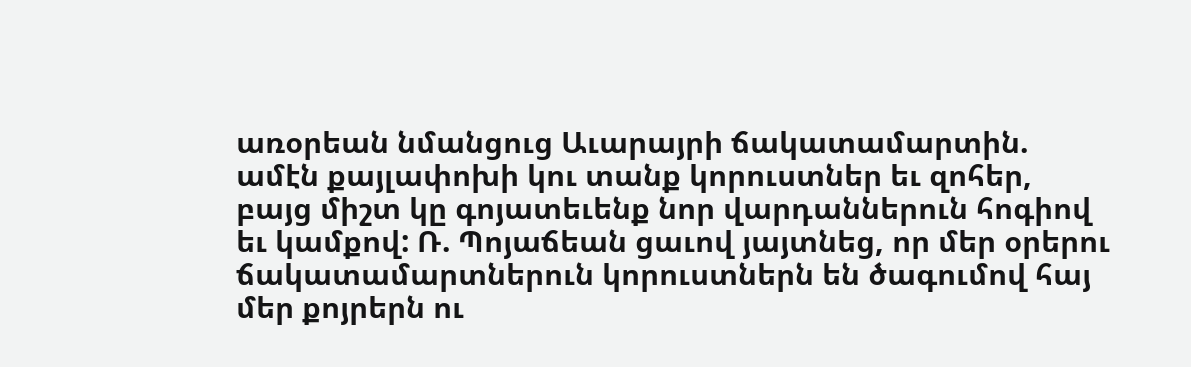առօրեան նմանցուց Աւարայրի ճակատամարտին. ամէն քայլափոխի կու տանք կորուստներ եւ զոհեր, բայց միշտ կը գոյատեւենք նոր վարդաններուն հոգիով եւ կամքով: Ռ. Պոյաճեան ցաւով յայտնեց, որ մեր օրերու ճակատամարտներուն կորուստներն են ծագումով հայ մեր քոյրերն ու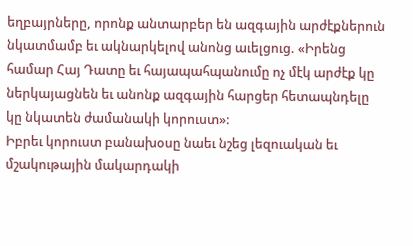եղբայրները, որոնք անտարբեր են ազգային արժէքներուն նկատմամբ եւ ակնարկելով անոնց աւելցուց. «Իրենց համար Հայ Դատը եւ հայապահպանումը ոչ մէկ արժէք կը ներկայացնեն եւ անոնք ազգային հարցեր հետապնդելը կը նկատեն ժամանակի կորուստ»:
Իբրեւ կորուստ բանախօսը նաեւ նշեց լեզուական եւ մշակութային մակարդակի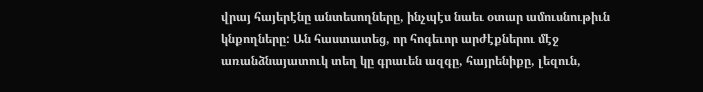վրայ հայերէնը անտեսողները, ինչպէս նաեւ օտար ամուսնութիւն կնքողները: Ան հաստատեց, որ հոգեւոր արժէքներու մէջ առանձնայատուկ տեղ կը գրաւեն ազգը, հայրենիքը, լեզուն,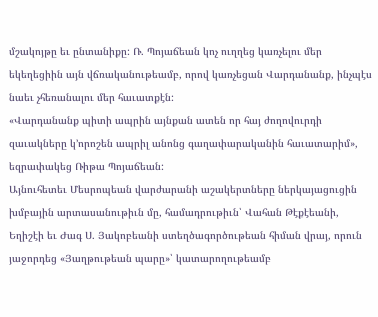մշակոյթը եւ ընտանիքը: Ռ. Պոյաճեան կոչ ուղղեց կառչելու մեր եկեղեցիին այն վճռականութեամբ, որով կառչեցան Վարդանանք, ինչպէս նաեւ չհեռանալու մեր հաւատքէն:
«Վարդանանք պիտի ապրին այնքան ատեն որ հայ ժողովուրդի զաւակները կ’որոշեն ապրիլ անոնց գաղափարականին հաւատարիմ», եզրափակեց Ռիթա Պոյաճեան:
Այնուհետեւ Մեսրոպեան վարժարանի աշակերտները ներկայացուցին խմբային արտասանութիւն մը, համադրութիւն՝ Վահան Թէքէեանի, Եղիշէի եւ Ժագ Ս. Յակոբեանի ստեղծագործութեան հիման վրայ, որուն յաջորդեց «Յաղթութեան պարը»՝ կատարողութեամբ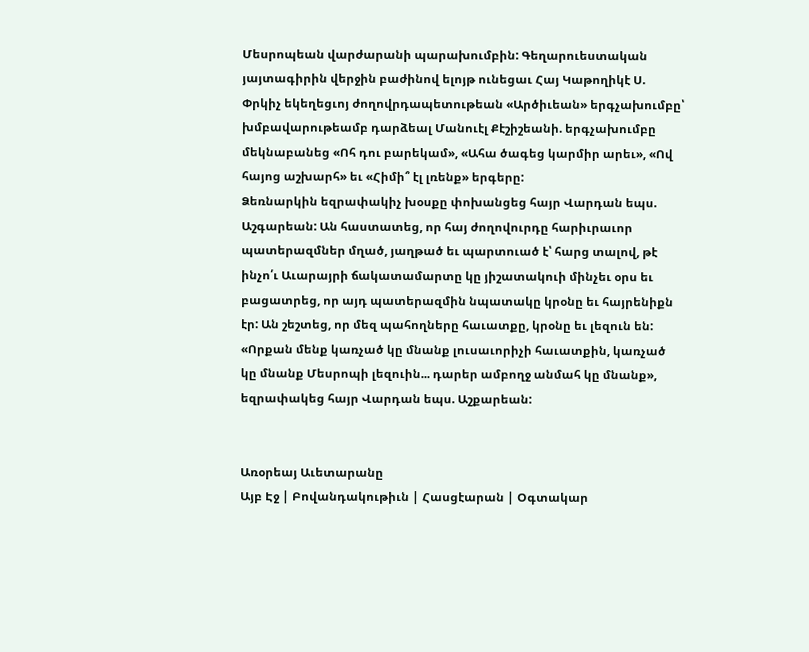Մեսրոպեան վարժարանի պարախումբին: Գեղարուեստական յայտագիրին վերջին բաժինով ելոյթ ունեցաւ Հայ Կաթողիկէ Ս. Փրկիչ եկեղեցւոյ ժողովրդապետութեան «Արծիւեան» երգչախումբը՝ խմբավարութեամբ դարձեալ Մանուէլ Քէշիշեանի. երգչախումբը մեկնաբանեց «Ոհ դու բարեկամ», «Ահա ծագեց կարմիր արեւ», «Ով հայոց աշխարհ» եւ «Հիմի՞ էլ լռենք» երգերը:
Ձեռնարկին եզրափակիչ խօսքը փոխանցեց հայր Վարդան եպս. Աշգարեան: Ան հաստատեց, որ հայ ժողովուրդը հարիւրաւոր պատերազմներ մղած, յաղթած եւ պարտուած է՝ հարց տալով, թէ ինչո՛ւ Աւարայրի ճակատամարտը կը յիշատակուի մինչեւ օրս եւ բացատրեց, որ այդ պատերազմին նպատակը կրօնը եւ հայրենիքն էր: Ան շեշտեց, որ մեզ պահողները հաւատքը, կրօնը եւ լեզուն են: «Որքան մենք կառչած կը մնանք լուսաւորիչի հաւատքին, կառչած կը մնանք Մեսրոպի լեզուին... դարեր ամբողջ անմահ կը մնանք», եզրափակեց հայր Վարդան եպս. Աշքարեան:


Առօրեայ Աւետարանը
Այբ Էջ | Բովանդակութիւն | Հասցէարան | Օգտակար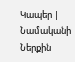Կապեր | Նամականի
Ներքին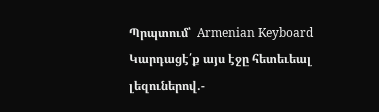Պրպտում՝  Armenian Keyboard
Կարդացէ՛ք այս էջը հետեւեալ լեզուներով.-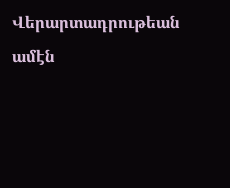Վերարտադրութեան ամէն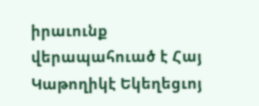իրաւունք վերապահուած է Հայ Կաթողիկէ Եկեղեցւոյ